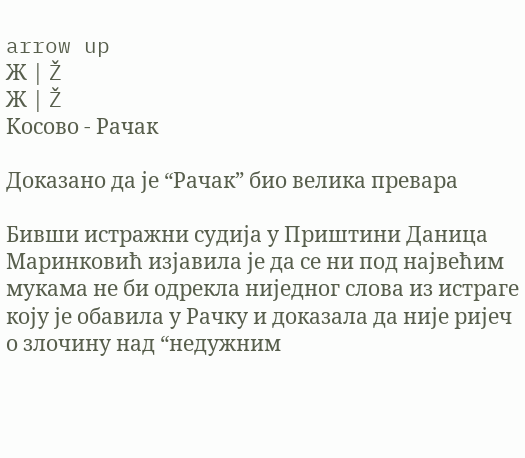arrow up
Ж | Ž
Ж | Ž
Косово - Рачак

Доказано да је “Рачак” био велика превара

Бивши истражни судија у Приштини Даница Маринковић изјавила је да се ни под највећим мукама не би одрекла ниједног слова из истраге коју је обавила у Рачку и доказала да није ријеч о злочину над “недужним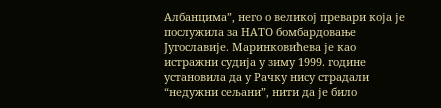Албанцима”, него о великој превари која је послужила за НАТО бомбардовање Југославије. Маринковићева је као истражни судија у зиму 1999. године установила да у Рачку нису страдали “недужни сељани”, нити да је било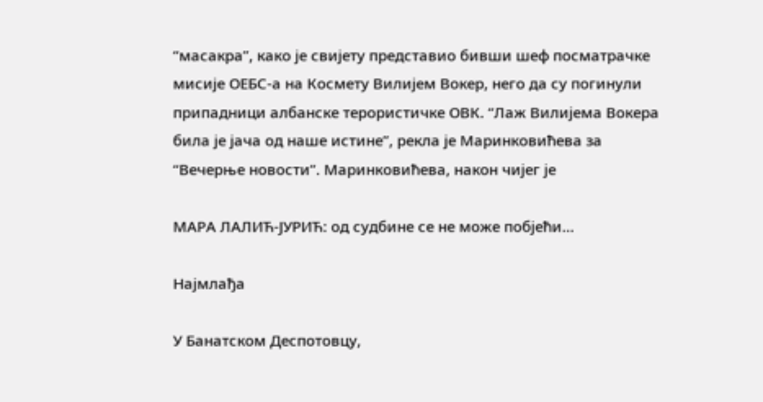“масакра”, како је свијету представио бивши шеф посматрачке мисије ОЕБС-а на Космету Вилијем Вокер, него да су погинули припадници албанске терористичке ОВК. “Лаж Вилијема Вокера била је јача од наше истине”, рекла је Маринковићева за “Вечерње новости”. Маринковићева, након чијег је

МАРА ЛАЛИЋ-ЈУРИЋ: од судбине се не може побјећи…

Најмлађа

У Банатском Деспотовцу,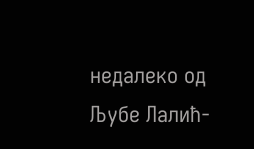недалеко од Љубе Лалић-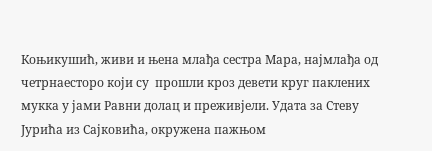Коњикушић, живи и њена млађа сестра Мара, наjмлађа од четрнаесторо коjи су  прошли кроз девети круг паклених мукка у jами Равни долац и преживjели. Удата за Стеву Јурића из Саjковића, окружена пажњом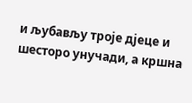и љубављу троjе дjеце и шесторо унучади, а кршна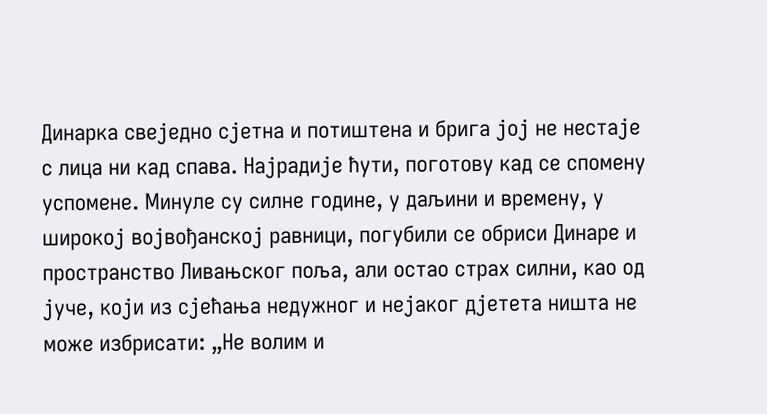Динарка свеjедно сjетна и потиштена и брига jоj не нестаjе с лица ни кад спава. Наjрадиjе ћути, поготову кад се спомену успомене. Минуле су силне године, у даљини и времену, у широкоj воjвођанскоj равници, погубили се обриси Динаре и пространство Ливањског поља, али остао страх силни, као од jуче, коjи из сjећања недужног и неjаког дjетета ништа не може избрисати: „Не волим и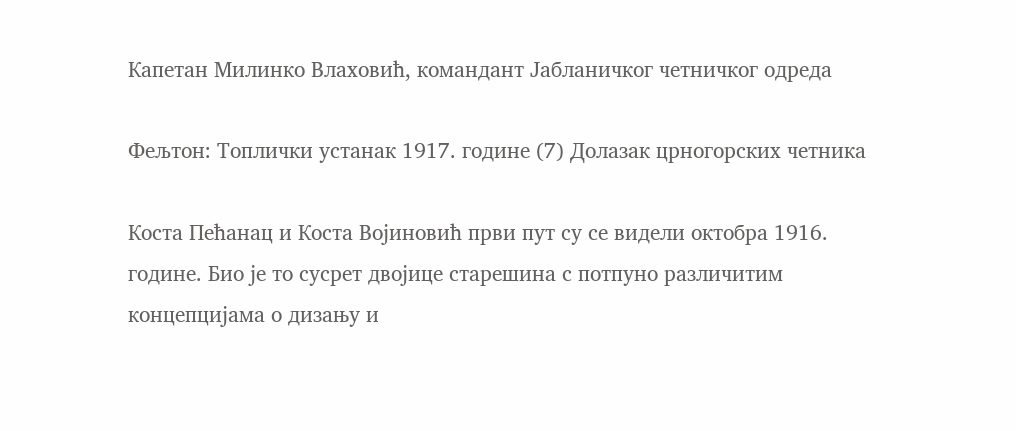Капетан Милинко Влаховић, командант Јабланичког четничког одреда

Фељтон: Топлички устанак 1917. године (7) Долазак црногорских четника

Коста Пећанац и Коста Војиновић први пут су се видели октобра 1916. године. Био је то сусрет двојице старешина с потпуно различитим концепцијама о дизању и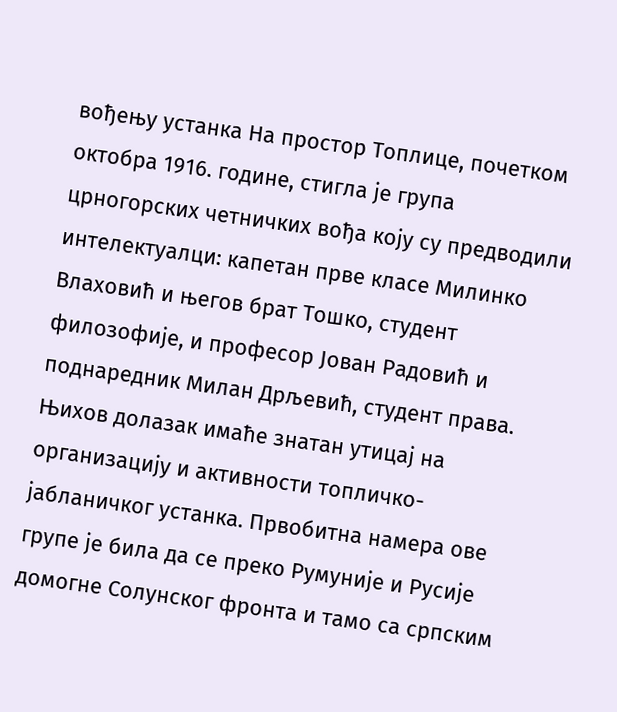вођењу устанка На простор Топлице, почетком октобра 1916. године, стигла је група црногорских четничких вођа коју су предводили интелектуалци: капетан прве класе Милинко Влаховић и његов брат Тошко, студент филозофије, и професор Јован Радовић и поднаредник Милан Дрљевић, студент права. Њихов долазак имаће знатан утицај на организацију и активности топличко-јабланичког устанка. Првобитна намера ове групе је била да се преко Румуније и Русије домогне Солунског фронта и тамо са српским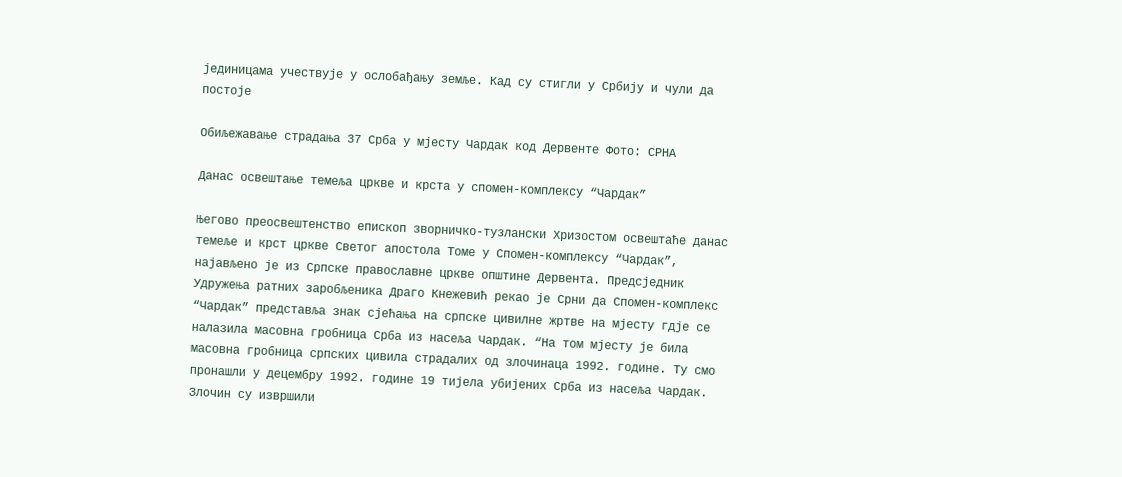јединицама учествује у ослобађању земље. Кад су стигли у Србију и чули да постоје

Обиљежавање страдања 37 Срба у мјесту Чардак код Дервенте Фото: СРНА

Данас освештање темеља цркве и крста у спомен-комплексу “Чардак”

Његово преосвештенство епископ зворничко-тузлански Хризостом освештаће данас темеље и крст цркве Светог апостола Томе у Спомен-комплексу “Чардак”, најављено је из Српске православне цркве општине Дервента. Предсједник Удружења ратних заробљеника Драго Кнежевић рекао је Срни да Спомен-комплекс “Чардак” представља знак сјећања на српске цивилне жртве на мјесту гдје се налазила масовна гробница Срба из насеља Чардак. “На том мјесту је била масовна гробница српских цивила страдалих од злочинаца 1992. године. Ту смо пронашли у децембру 1992. године 19 тијела убијених Срба из насеља Чардак. Злочин су извршили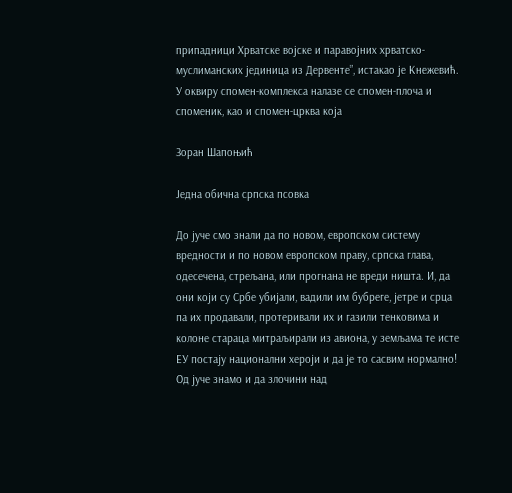припадници Хрватске војске и паравојних хрватско-муслиманских јединица из Дервенте”, истакао је Кнежевић. У оквиру спомен-комплекса налазе се спомен-плоча и споменик, као и спомен-црква која

Зоран Шапоњић

Једна обична српска псовка

До јуче смо знали да по новом, европском систему вредности и по новом европском праву, српска глава, одесечена, стрељана, или прогнана не вреди ништа. И, да они који су Србе убијали, вадили им бубреге, јетре и срца па их продавали, протеривали их и газили тенковима и колоне стараца митраљирали из авиона, у земљама те исте ЕУ постају национални хероји и да је то сасвим нормално! Од јуче знамо и да злочини над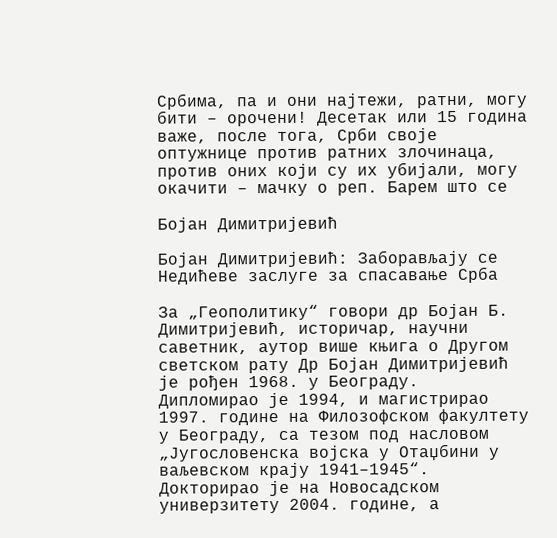Србима, па и они најтежи, ратни, могу бити – орочени! Десетак или 15 година важе, после тога, Срби своје оптужнице против ратних злочинаца, против оних који су их убијали, могу окачити – мачку о реп. Барем што се

Бојан Димитријевић

Бојан Димитријевић: Заборављају се Недићеве заслуге за спасавање Срба

За „Геополитику“ говори др Бојан Б. Димитријевић, историчар, научни саветник, аутор више књига о Другом светском рату Др Бојан Димитријевић је рођен 1968. у Београду.  Дипломирао је 1994, и магистрирао 1997. године на Филозофском факултету у Београду, са тезом под насловом „Југословенска војска у Отаџбини у ваљевском крају 1941–1945“. Докторирао је на Новосадском универзитету 2004. године, а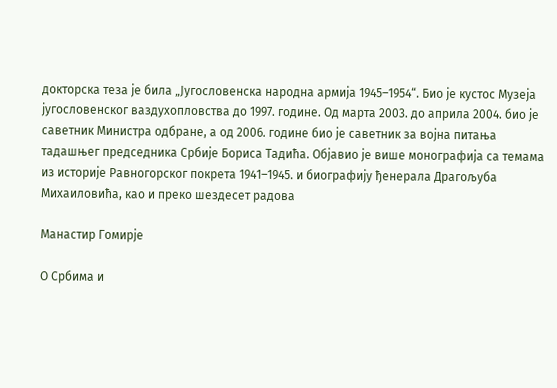докторска теза је била „Југословенска народна армија 1945–1954“. Био је кустос Музеја југословенског ваздухопловства до 1997. године. Од марта 2003. до априла 2004. био је саветник Министра одбране, а од 2006. године био је саветник за војна питања тадашњег председника Србије Бориса Тадића. Објавио је више монографија са темама из историје Равногорског покрета 1941–1945. и биографију ђенерала Драгољуба Михаиловића, као и преко шездесет радова

Манастир Гомирје

О Србима и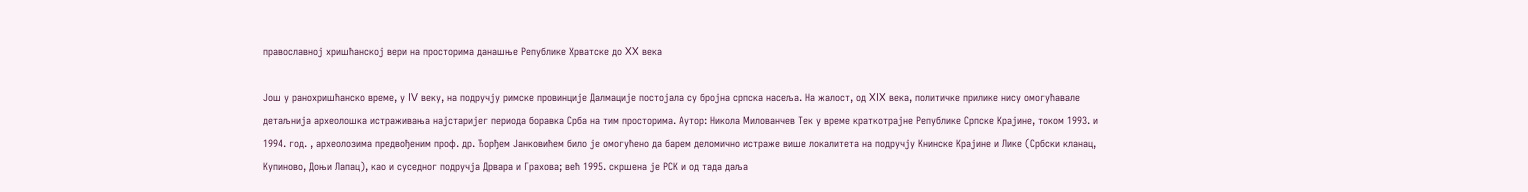православној хришћанској вери на просторима данашње Републике Хрватске до XX века

Још у ранохришћанско време, у IV веку, на подручју римске провинције Далмације постојала су бројна српска насеља. На жалост, од XIX века, политичке прилике нису омогућавале детаљнија археолошка истраживања најстаријег периода боравка Срба на тим просторима. Аутор: Никола Милованчев Тек у време краткотрајне Републике Српске Крајине, током 1993. и 1994. год. , археолозима предвођеним проф. др. Ђорђем Јанковићем било је омогућено да барем деломично истраже више локалитета на подручју Книнске Крајине и Лике (Србски кланац, Купиново, Доњи Лапац), као и суседног подручја Дрвара и Грахова; већ 1995. скршена је РСК и од тада даља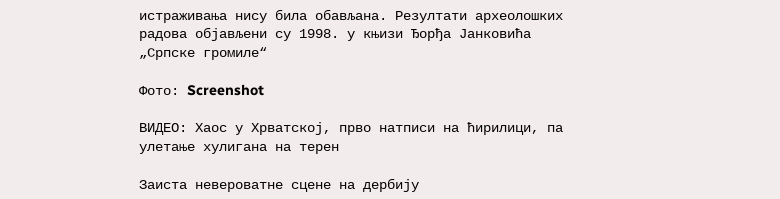истраживања нису била обављана. Резултати археолошких радова објављени су 1998. у књизи Ђорђа Јанковића „Српске громиле“

Фото: Screenshot

ВИДЕО: Хаос у Хрватској, прво натписи на ћирилици, па улетање хулигана на терен

Заиста невероватне сцене на дербију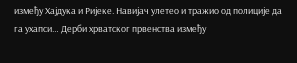између Хајдука и Ријеке. Навијач улетео и тражио од полиције да га ухапси… Дерби хрватског првенства између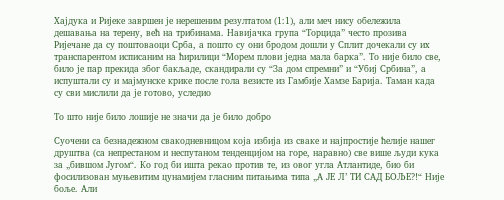Хајдука и Ријеке завршен је нерешеним резултатом (1:1), али меч нису обележила дешавања на терену, већ на трибинама. Навијачка група “Торцида” често прозива Ријечане да су поштоваоци Срба, а пошто су они бродом дошли у Сплит дочекали су их транспарентом исписаним на ћирилици “Морем плови једна мала барка”. То није било све, било је пар прекида због бакљаде, скандирали су “За дом спремни” и “Убиј Србина”, а испуштали су и мајмунске крике после гола везисте из Гамбије Хамзе Барија. Таман када су сви мислили да је готово, уследио

То што није било лошије не значи да је било добро

Суочени са безнадежном свакодневницом која избија из сваке и најпростије ћелије нашег друштва (са непрестаном и неспутаном тенденцијом на горе, наравно) све више људи кука за „бившом Југом“. Ко год би ишта рекао против те, из овог угла Атлантиде, био би фосилизован муњевитим цунамијем гласним питањима типа „А ЈЕ Л’ ТИ САД БОЉЕ?!“ Није боље. Али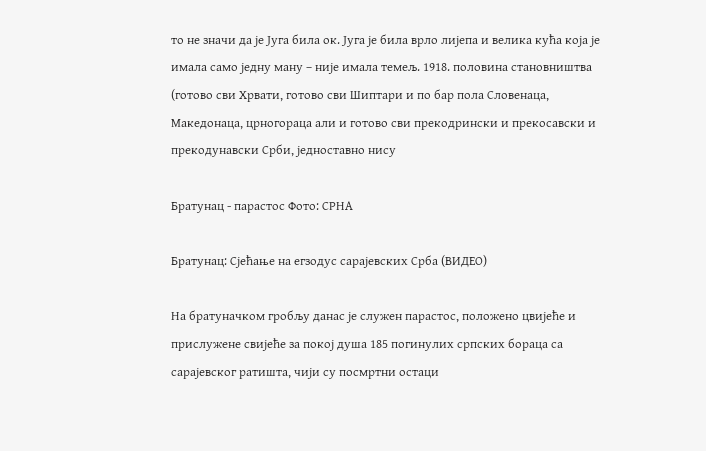то не значи да је Југа била ок. Југа је била врло лијепа и велика кућа која је имала само једну ману – није имала темељ. 1918. половина становништва (готово сви Хрвати, готово сви Шиптари и по бар пола Словенаца, Македонаца, црногораца али и готово сви прекодрински и прекосавски и прекодунавски Срби, једноставно нису

Братунац - парастос Фото: СРНА

Братунац: Сјећање на егзодус сарајевских Срба (ВИДЕО)

На братуначком гробљу данас је служен парастос, положено цвијеће и прислужене свијеће за покој душа 185 погинулих српских бораца са сарајевског ратишта, чији су посмртни остаци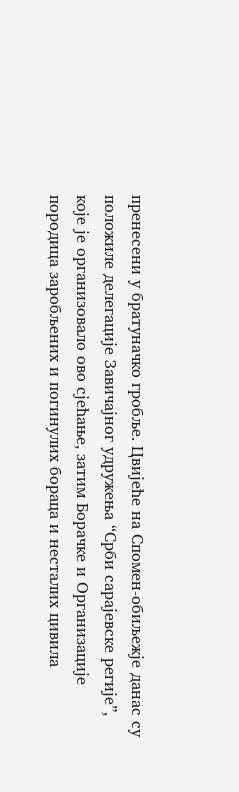пренесени у братуначко гробље. Цвијеће на Спомен-обиљежје данас су положиле делегације Завичајног удружења “Срби сарајевске регије”, које је организовало ово сјећање, затим Борачке и Организације породица заробљених и погинулих бораца и несталих цивила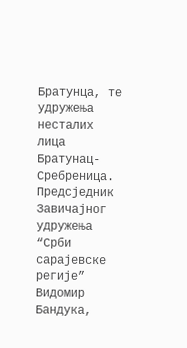Братунца, те удружења несталих лица Братунац-Сребреница. Предсједник Завичајног удружења “Срби сарајевске регије” Видомир Бандука,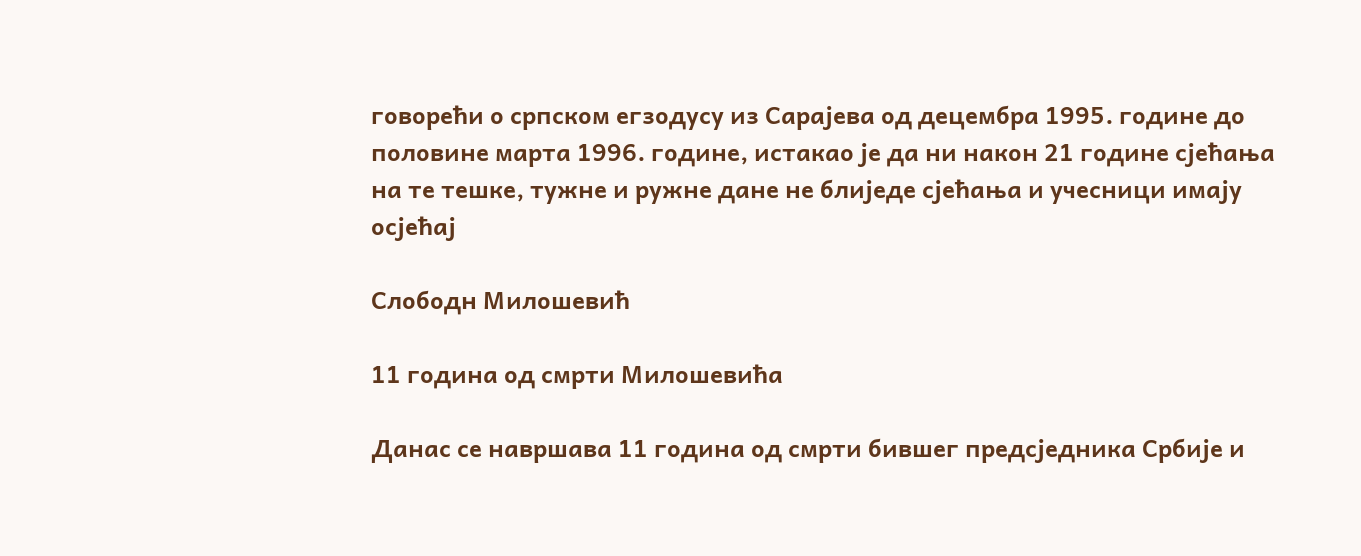говорећи о српском егзодусу из Сарајева од децембра 1995. године до половине марта 1996. године, истакао је да ни након 21 године сјећања на те тешке, тужне и ружне дане не блиједе сјећања и учесници имају осјећај

Слободн Милошевић

11 година од смрти Милошевића

Данас се навршава 11 година од смрти бившег предсједника Србије и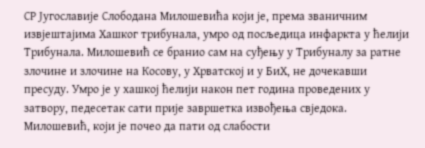СР Југославије Слободана Милошевића који је, према званичним извјештајима Хашког трибунала, умро од посљедица инфаркта у ћелији Трибунала. Милошевић се бранио сам на суђењу у Трибуналу за ратне злочине и злочине на Косову, у Хрватској и у БиХ, не дочекавши пресуду. Умро је у хашкој ћелији након пет година проведених у затвору, педесетак сати прије завршетка извођења свједока. Милошевић, који је почео да пати од слабости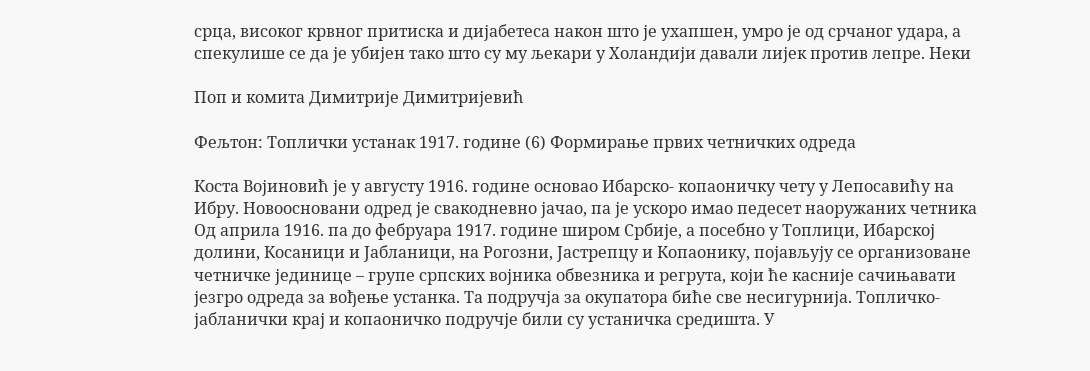срца, високог крвног притиска и дијабетеса након што је ухапшен, умро је од срчаног удара, а спекулише се да је убијен тако што су му љекари у Холандији давали лијек против лепре. Неки

Поп и комита Димитрије Димитријевић

Фељтон: Топлички устанак 1917. године (6) Формирање првих четничких одреда

Коста Војиновић је у августу 1916. године основао Ибарско- копаоничку чету у Лепосавићу на Ибру. Новоосновани одред је свакодневно јачао, па је ускоро имао педесет наоружаних четника Од априла 1916. па до фебруара 1917. године широм Србије, а посебно у Топлици, Ибарској долини, Косаници и Јабланици, на Рогозни, Јастрепцу и Копаонику, појављују се организоване четничке јединице – групе српских војника обвезника и регрута, који ће касније сачињавати језгро одреда за вођење устанка. Та подручја за окупатора биће све несигурнија. Топличко-јабланички крај и копаоничко подручје били су устаничка средишта. У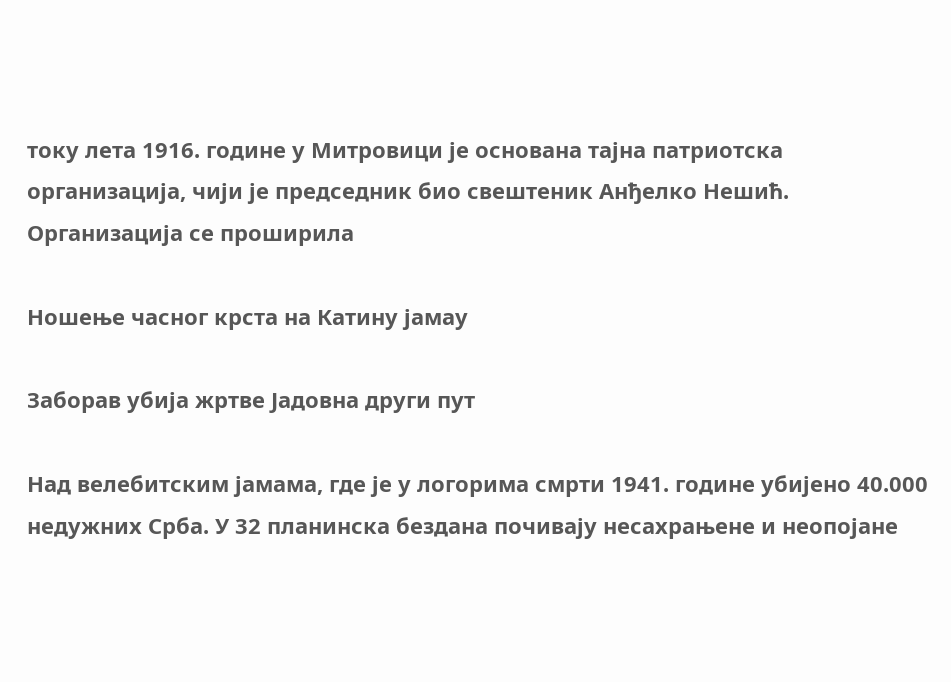току лета 1916. године у Митровици је основана тајна патриотска организација, чији је председник био свештеник Анђелко Нешић. Организација се проширила

Ношење часног крста на Катину јамау

Заборав убија жртве Јадовна други пут

Над велебитским јамама, где је у логорима смрти 1941. године убијено 40.000 недужних Срба. У 32 планинска бездана почивају несахрањене и неопојане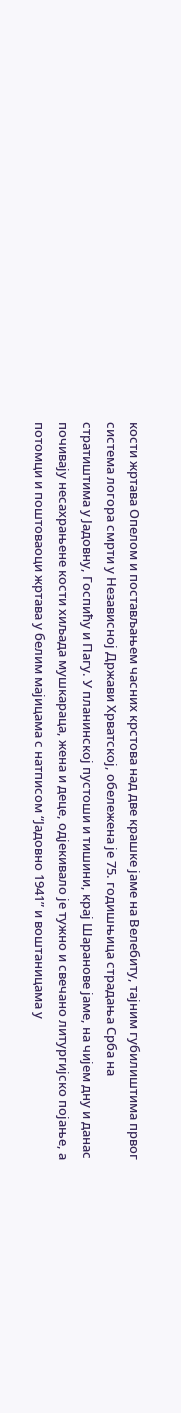кости жртава Опелом и постављањем часних крстова над две крашке јаме на Велебиту, тајним губилиштима првог система логора смрти у Независној Држави Хрватској, обележена је 75. годишњица страдања Срба на стратиштима у Јадовну, Госпићу и Пагу. У планинској пустоши и тишини, крај Шаранове јаме, на чијем дну и данас почивају несахрањене кости хиљада мушкараца, жена и деце, одјекивало је тужно и свечано литургијско појање, а потомци и поштоваоци жртава у белим мајицама с натписом “Јадовно 1941” и воштаницама у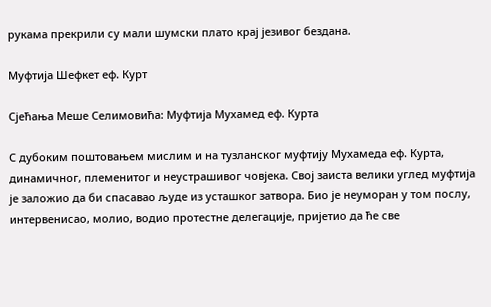рукама прекрили су мали шумски плато крај језивог бездана.

Mуфтија Шефкет еф. Курт

Сјећања Меше Селимовића: Муфтија Мухамед еф. Курта

С дубоким поштовањем мислим и на тузланског муфтију Мухамеда еф. Курта, динамичног, племенитог и неустрашивог човјека. Свој заиста велики углед муфтија је заложио да би спасавао људе из усташког затвора. Био је неуморан у том послу, интервенисао, молио, водио протестне делегације, пријетио да ће све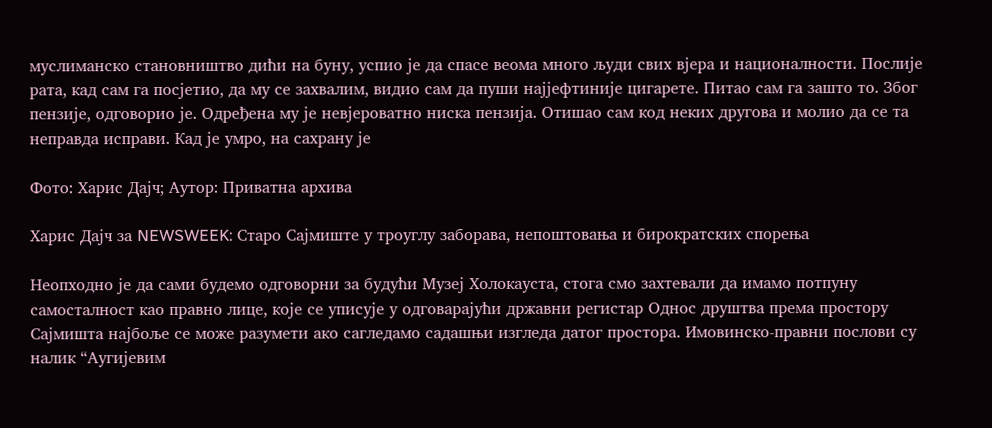муслиманско становништво дићи на буну, успио је да спасе веома много људи свих вјера и националности. Послије рата, кад сам га посјетио, да му се захвалим, видио сам да пуши најјефтиније цигарете. Питао сам га зашто то. Због пензије, одговорио је. Одређена му је невјероватно ниска пензија. Отишао сам код неких другова и молио да се та неправда исправи. Кад је умро, на сахрану је

Фото: Харис Дајч; Аутор: Приватна архива

Харис Дајч за NEWSWEEK: Старо Сајмиште у троуглу заборава, непоштовања и бирократских спорења

Неопходно је да сами будемо одговорни за будући Музеј Холокауста, стога смо захтевали да имамо потпуну самосталност као правно лице, које се уписује у одговарајући државни регистар Однос друштва према простору Сајмишта најбоље се може разумети ако сагледамо садашњи изгледа датог простора. Имовинско-правни послови су налик “Аугијевим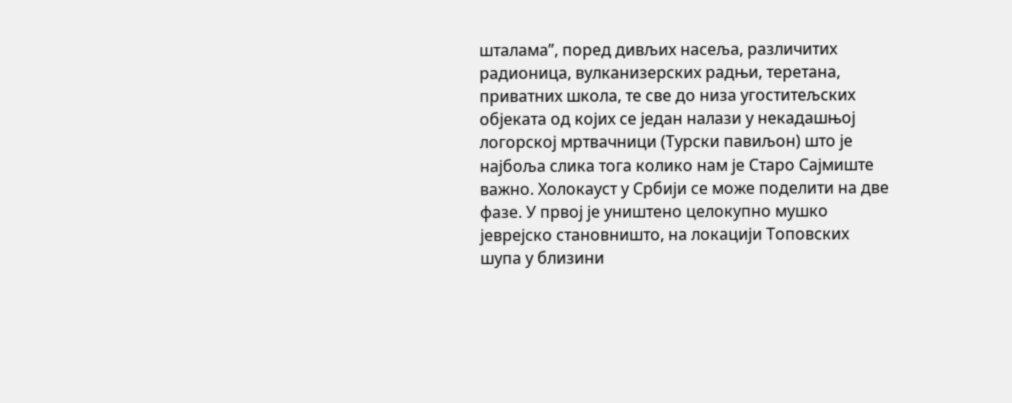шталама”, поред дивљих насеља, различитих радионица, вулканизерских радњи, теретана, приватних школа, те све до низа угоститељских објеката од којих се један налази у некадашњој логорској мртвачници (Турски павиљон) што је најбоља слика тога колико нам је Старо Сајмиште важно. Холокауст у Србији се може поделити на две фазе. У првој је уништено целокупно мушко јеврејско становништо, на локацији Топовских шупа у близини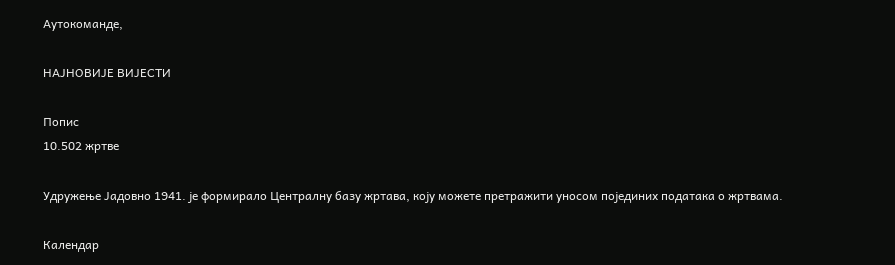Аутокоманде,

НАЈНОВИЈЕ ВИЈЕСТИ

Попис
10.502 жртве

Удружење Јадовно 1941. је формирало Централну базу жртава, коју можете претражити уносом појединих података о жртвама.

Календар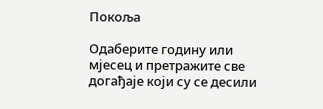Покоља

Одаберите годину или мјесец и претражите све догађаје који су се десили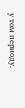у том периоду.